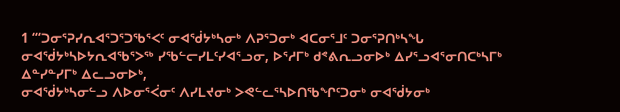1 “‘ᑐᓂᕐᕈᓯᕆᐊᕐᑐᕐᑐᖃᕐᐸᑦ ᓂᐊᖂᔭᒃᓴᓂᒃ ᐱᕈᕐᑐᓂᒃ ᐊᑕᓂᕐᒧᑦ ᑐᓂᕐᕈᑎᒃᓴᖓ ᓂᐊᖂᔭᒃᓴᐅᔭᕆᐊᖃᕐᐳᖅ ᓯᖃᓪᓕᓯᒪᑦᓯᐊᕐᓗᓂ, ᐅᕐᓱᒥᒃ ᑯᕝᕕᕆᓗᓂᐅᒃ ᐃᓯᕐᓗᐊᕐᓂᑎᑕᒃᓴᒥᒃ ᐃᓐᓯᓐᓯᒥᒃ ᐃᓚᓗᓂᐅᒃ,
ᓂᐊᖂᔭᒃᓴᓂᓪᓗ ᐱᐅᓂᕐᐹᓂᑦ ᐱᓯᒪᔪᓂᒃ ᐳᕙᓪᓚᕐᓴᐅᑎᖃᖏᑦᑐᓂᒃ ᓂᐊᖂᔭᓂᒃ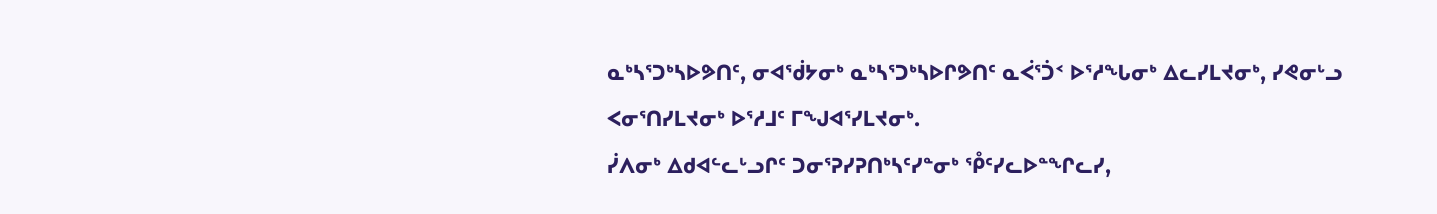ᓇᒃᓴᕐᑐᒃᓴᐅᕗᑎᑦ, ᓂᐊᖂᔭᓂᒃ ᓇᒃᓴᕐᑐᒃᓴᐅᒋᕗᑎᑦ ᓇᐹᕐᑑᑉ ᐅᕐᓱᖓᓂᒃ ᐃᓚᓯᒪᔪᓂᒃ, ᓯᕙᓂᒡᓗ ᐸᓂᕐᑎᓯᒪᔪᓂᒃ ᐅᕐᓱᒧᑦ ᒥᖑᐊᕐᓯᒪᔪᓂᒃ.
ᓰᐱᓂᒃ ᐃᑯᐊᓪᓚᒡᓗᒋᑦ ᑐᓂᕐᕈᓯᕈᑎᒃᓴᑦᓯᓐᓂᒃ ᕾᑦᓯᓚᐅᓐᖏᓚᓯ,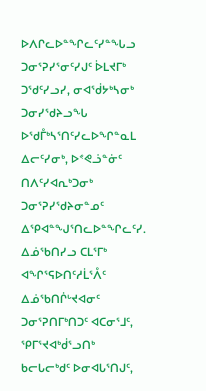ᐅᐱᒋᓚᐅᓐᖏᓚᑦᓯᓐᖓᓗ ᑐᓂᕐᕈᓯᕐᓂᑦᓯᒍᑦ ᐆᒪᔪᒥᒃ ᑐᖁᑦᓯᓗᓯ, ᓂᐊᖂᔭᒃᓴᓂᒃ ᑐᓂᓯᖁᔨᓗᖓ ᐅᖁᒤᒃᓴᕐᑎᑦᓯᓚᐅᖏᓐᓇᒪ ᐃᓕᑦᓯᓂᒃ, ᐅᕝᕙᓘᓐᓃᑦ ᑎᐱᑦᓯᐊᕆᒃᑐᓂᒃ ᑐᓂᕐᕈᓯᖁᔨᓂᓐᓄᑦ ᐃᕿᐊᓐᖑᕐᑎᓚᐅᓐᖏᓚᑦᓯ.
ᐃᓅᖃᑎᓯᓗ ᑕᒪᕐᒥᒃ ᐊᖏᕐᕋᐅᑎᑦᓱᒫᕐᐰᑦ ᐃᓅᖃᑎᒌᒡᔪᐊᓂᑦ ᑐᓂᕐᕈᑎᒥᒃᑎᑐᑦ ᐊᑕᓂᕐᒧᑦ, ᕿᒥᕐᔪᐊᒃᑰᕐᓗᑎᒃ ᑲᓕᒐᓕᒃᑯᑦ ᐅᓂᐊᒐᕐᑎᒍᑦ,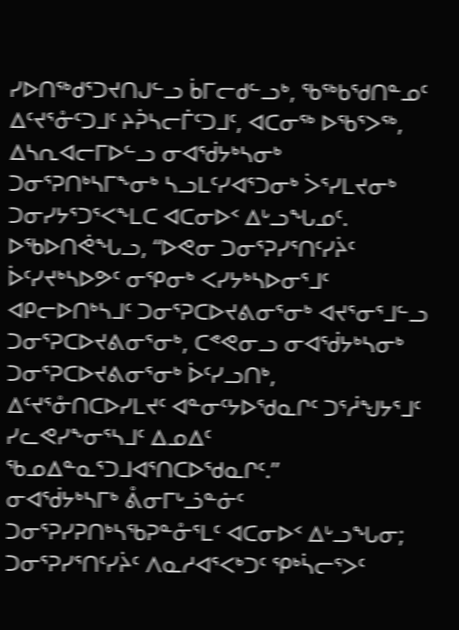ᓯᐅᑎᖅᑯᕐᑐᔪᑎᒍᓪᓗ ᑳᒥᓕᑯᓪᓗᒃ, ᖃᖅᑲᖁᑎᓐᓄᑦ ᐃᑦᔪᕐᓁᑦᑐᒧᑦ ᔨᕉᓴᓕᒦᑦᑐᒧᑦ, ᐊᑕᓂᖅ ᐅᖃᕐᐳᖅ, ᐃᓴᕆᐊᓕᒥᐅᓪᓗ ᓂᐊᖂᔭᒃᓴᓂᒃ ᑐᓂᕐᕈᑎᒃᓴᒥᖕᓂᒃ ᓴᓗᒪᑦᓯᐊᕐᑐᓂᒃ ᐴᕐᓯᒪᔪᓂᒃ ᑐᓂᓯᔭᕐᑐᕐᐸᖕᒪᑕ ᐊᑕᓂᐅᑉ ᐃᒡᓗᖓᓄᑦ.
ᐅᖃᐅᑎᕚᖓᓗ, “ᐅᕙᓂ ᑐᓂᕐᕈᓯᕐᑎᑦᓯᔩᑦ ᐆᑦᓯᔪᒃᓴᐅᕗᑦ ᓂᕿᓂᒃ ᐸᓯᔭᒃᓴᐅᓂᕐᒧᑦ ᐊᑭᓕᐅᑎᒃᓴᒧᑦ ᑐᓂᕐᕈᑕᐅᔪᕕᓂᕐᓂᒃ ᐊᔪᕐᓂᕐᒧᓪᓗ ᑐᓂᕐᕈᑕᐅᔪᕕᓂᕐᓂᒃ, ᑕᕝᕙᓂᓗ ᓂᐊᖂᔭᒃᓴᓂᒃ ᑐᓂᕐᕈᑕᐅᔪᕕᓂᕐᓂᒃ ᐆᑦᓯᓗᑎᒃ, ᐃᑦᔪᕐᓁᑎᑕᐅᓯᒪᔪᑦ ᐊᓐᓂᑦᔭᐅᖁᓇᒋᑦ ᑐᕐᓲᖑᔭᕐᒧᑦ ᓯᓚᕙᓯᖕᓂᕐᓴᒧᑦ ᐃᓄᐃᑦ ᖃᓄᐃᓐᓇᕐᑐᒧᐊᕐᑎᑕᐅᖁᓇᒋᑦ.”
ᓂᐊᖂᔭᒃᓴᒥᒃ ᕔᓂᒥᒡᓘᓐᓃᑦ ᑐᓂᕐᕈᓯᕈᑎᒃᓴᖃᕈᓐᓁᕐᒪᑦ ᐊᑕᓂᐅᑉ ᐃᒡᓗᖓᓂ; ᑐᓂᕐᕈᓯᕐᑎᑦᓯᔩᑦ ᐱᓇᓱᐊᕐᐸᒃᑐᑦ ᕿᒃᓵᓕᕐᐳᑦ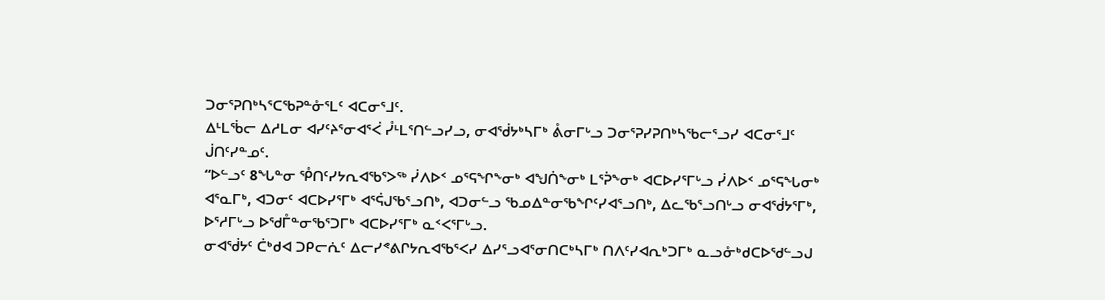ᑐᓂᕐᕈᑎᒃᓴᕐᑕᖃᕈᓐᓁᕐᒪᑦ ᐊᑕᓂᕐᒧᑦ.
ᐃᒻᒪᖄᓕ ᐃᓱᒪᓂ ᐊᓯᑦᔨᕐᓂᐊᕐᐹ ᓮᒻᒪᕐᑎᓪᓗᓯᓗ, ᓂᐊᖂᔭᒃᓴᒥᒃ ᕔᓂᒥᒡᓗ ᑐᓂᕐᕈᓯᕈᑎᒃᓴᖃᓕᕐᓗᓯ ᐊᑕᓂᕐᒧᑦ ᒎᑎᑦᓯᓐᓄᑦ.
“ᐅᓪᓗᑦ 8ᖓᓐᓂ ᕾᑎᑦᓯᔭᕆᐊᖃᕐᐳᖅ ᓰᐱᐅᑉ ᓄᕐᕋᖏᖕᓂᒃ ᐊᖑᑏᖕᓂᒃ ᒪᕐᕉᖕᓂᒃ ᐊᑕᐅᓯᕐᒥᒡᓗ ᓰᐱᐅᑉ ᓄᕐᕋᖓᓂᒃ ᐊᕐᓇᒥᒃ, ᐊᑐᓂᑦ ᐊᑕᐅᓯᕐᒥᒃ ᐊᕐᕌᒍᖃᕐᓗᑎᒃ, ᐊᑐᓂᓪᓗ ᖃᓄᐃᓐᓂᖃᖏᑦᓯᐊᕐᓗᑎᒃ, ᐃᓚᖃᕐᓗᑎᒡᓗ ᓂᐊᖂᔭᕐᒥᒃ, ᐅᕐᓱᒥᒡᓗ ᐅᖁᒤᓐᓂᖃᕐᑐᒥᒃ ᐊᑕᐅᓯᕐᒥᒃ ᓇᑉᐸᕐᒥᒡᓗ.
ᓂᐊᖂᔭᑦ ᑖᒃᑯᐊ ᑐᑭᓕᕇᑦ ᐃᓕᓯᕝᕕᒋᔭᕆᐊᖃᕐᐸᓯ ᐃᓯᕐᓗᐊᕐᓂᑎᑕᒃᓴᒥᒃ ᑎᐱᑦᓯᐊᕆᒃᑐᒥᒃ ᓇᓗᓁᒃᑯᑕᐅᖁᓪᓗᒍ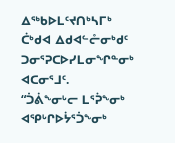ᐃᖅᑲᐅᒪᑦᔪᑎᒃᓴᒥᒃ ᑖᒃᑯᐊ ᐃᑯᐊᓪᓔᓂᒃᑯᑦ ᑐᓂᕐᕈᑕᐅᓯᒪᓂᖏᓐᓂᒃ ᐊᑕᓂᕐᒧᑦ.
“ᑑᕖᖕᓂᒡᓕ ᒪᕐᕉᖕᓂᒃ ᐊᕿᒡᒋᐅᔮᕐᑑᖕᓂᒃ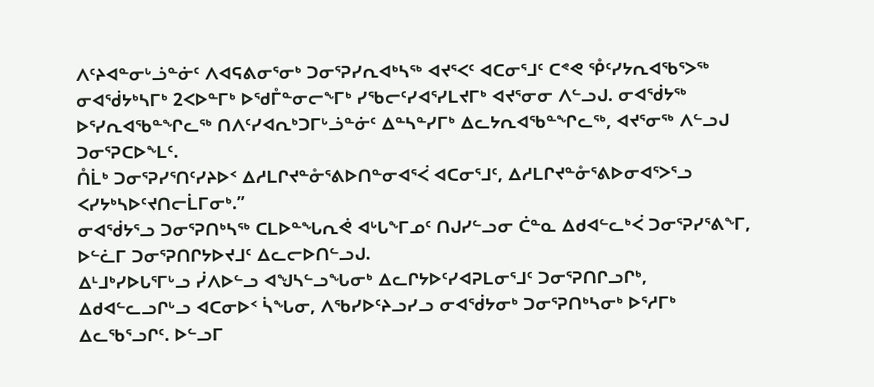ᐱᑦᔨᐊᓐᓂᒡᓘᓐᓃᑦ ᐱᐊᕋᕕᓂᕐᓂᒃ ᑐᓂᕐᕈᓯᕆᐊᒃᓴᖅ ᐊᔪᕐᐸᑦ ᐊᑕᓂᕐᒧᑦ ᑕᕝᕙ ᕾᑦᓯᔭᕆᐊᖃᕐᐳᖅ ᓂᐊᖂᔭᒃᓴᒥᒃ 2ᐸᐅᓐᒥᒃ ᐅᖁᒤᓐᓂᓕᖕᒥᒃ ᓯᖃᓕᑦᓯᐊᕐᓯᒪᔪᒥᒃ ᐊᔪᕐᓂᓂ ᐱᓪᓗᒍ. ᓂᐊᖂᔭᖅ ᐅᕐᓯᕆᐊᖃᓐᖏᓚᖅ ᑎᐱᑦᓯᐊᕆᒃᑐᒥᒡᓘᓐᓃᑦ ᐃᓐᓴᓐᓯᒥᒃ ᐃᓚᔭᕆᐊᖃᓐᖏᓚᖅ, ᐊᔪᕐᓂᖅ ᐱᓪᓗᒍ ᑐᓂᕐᕈᑕᐅᖕᒪᑦ.
ᑍᒫᒃ ᑐᓂᕐᕈᓯᕐᑎᑦᓯᔨᐅᑉ ᐃᓱᒪᒋᔪᓐᓁᕐᕕᐅᑎᓐᓂᐊᕐᐹ ᐊᑕᓂᕐᒧᑦ, ᐃᓱᒪᒋᔪᓐᓁᕐᕕᐅᓂᐊᕐᐳᕐᓗ ᐸᓯᔭᒃᓴᐅᑦᔪᑎᓕᒫᒥᓂᒃ.”
ᓂᐊᖂᔭᕐᓗ ᑐᓂᕐᕈᑎᒃᓴᖅ ᑕᒪᐅᓐᖓᕆᕚ ᐊᒡᒐᖕᒥᓄᑦ ᑎᒍᓯᓪᓗᓂ ᑖᓐᓇ ᐃᑯᐊᓪᓚᒃᐹ ᑐᓂᕐᕈᓯᕐᕕᖕᒥ, ᐅᓪᓛᒥ ᑐᓂᕐᕈᑎᒋᔭᐅᔪᒧᑦ ᐃᓚᓕᐅᑎᓪᓗᒍ.
ᐃᒻᒧᒃᓯᐅᒐᕐᒥᒡᓗ ᓰᐱᐅᓪᓗ ᐊᖑᓴᓪᓗᖓᓂᒃ ᐃᓚᒋᔭᐅᑦᓯᐊᕈᒪᓂᕐᒧᑦ ᑐᓂᕐᕈᑎᒋᓗᒋᒃ, ᐃᑯᐊᓪᓚᓗᒋᒡᓗ ᐊᑕᓂᐅᑉ ᓵᖓᓂ, ᐱᖃᓯᐅᑦᔨᓗᓯᓗ ᓂᐊᖂᔭᓂᒃ ᑐᓂᕐᕈᑎᒃᓴᓂᒃ ᐅᕐᓱᒥᒃ ᐃᓚᖃᕐᓗᒋᑦ. ᐅᓪᓗᒥ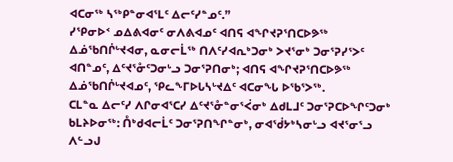ᐊᑕᓂᖅ ᓴᖅᑭᓐᓂᐊᕐᒪᑦ ᐃᓕᑦᓯᓐᓄᑦ.”
ᓯᕿᓂᐅᑉ ᓄᐃᕕᐊᓂᑦ ᓂᐱᕕᐊᓄᑦ ᐊᑎᕋ ᐊᖏᔪᕈᕐᑎᑕᐅᕗᖅ ᐃᓅᖃᑎᒌᒡᔪᐊᓂ, ᓇᓂᓕᒫᖅ ᑎᐱᑦᓯᐊᕆᒃᑐᓂᒃ ᐳᔪᕐᓂᒃ ᑐᓂᕐᕈᓯᕐᐳᑦ ᐊᑎᓐᓄᑦ, ᐃᑦᔪᕐᓁᑦᑐᓂᒡᓗ ᑐᓂᕐᕈᑎᓂᒃ; ᐊᑎᕋ ᐊᖏᔪᕈᕐᑎᑕᐅᕗᖅ ᐃᓅᖃᑎᒌᒡᔪᐊᓄᑦ, ᕿᓚᖕᒥᐅᒐᓴᒡᔪᐃᑦ ᐊᑕᓂᖓ ᐅᖃᕐᐳᖅ.
ᑕᒪᓐᓇ ᐃᓕᑦᓯ ᐱᒋᓂᐊᕐᑕᓯ ᐃᑦᔪᕐᓁᓐᓂᕐᐹᓂᒃ ᐃᑯᒪᒧᑦ ᑐᓂᕐᕈᑕᐅᖏᑦᑐᓂᒃ ᑲᒪᔨᐅᓂᖅ: ᑍᒃᑯᐊᓕᒫᑦ ᑐᓂᕐᕈᑎᖏᓐᓂᒃ, ᓂᐊᖂᔭᒃᓴᓂᒡᓗ ᐊᔪᕐᓂᕐᓗ ᐱᓪᓗᒍ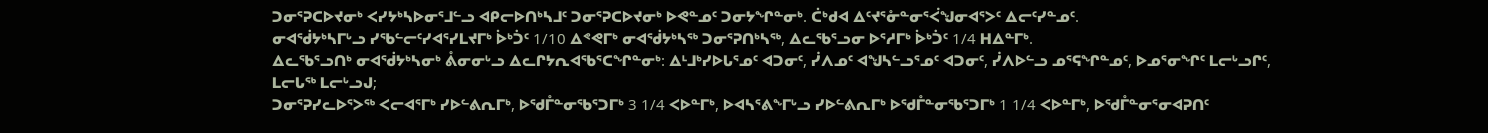ᑐᓂᕐᕈᑕᐅᔪᓂᒃ ᐸᓯᔭᒃᓴᐅᓂᕐᒧᓪᓗ ᐊᑭᓕᐅᑎᒃᓴᒧᑦ ᑐᓂᕐᕈᑕᐅᔪᓂᒃ ᐅᕙᓐᓄᑦ ᑐᓂᔭᖏᓐᓂᒃ. ᑖᒃᑯᐊ ᐃᑦᔪᕐᓁᓐᓂᕐᐹᖑᓂᐊᕐᐳᑦ ᐃᓕᑦᓯᓐᓄᑦ.
ᓂᐊᖂᔭᒃᓴᒥᒡᓗ ᓯᖃᓪᓕᑦᓯᐊᕐᓯᒪᔪᒥᒃ ᐆᒃᑑᑦ 1/10 ᐃᕝᕙᒥᒃ ᓂᐊᖂᔭᒃᓴᖅ ᑐᓂᕐᕈᑎᒃᓴᖅ, ᐃᓚᖃᕐᓗᓂ ᐅᕐᓱᒥᒃ ᐆᒃᑑᑦ 1/4 ᕼᐃᓐᒥᒃ.
ᐃᓚᖃᕐᓗᑎᒃ ᓂᐊᖂᔭᒃᓴᓂᒃ ᕔᓂᓂᒡᓗ ᐃᓚᒋᔭᕆᐊᖃᕐᑕᖏᓐᓂᒃ: ᐃᒻᒧᒃᓯᐅᒐᕐᓄᑦ ᐊᑐᓂᑦ, ᓰᐱᓄᑦ ᐊᖑᓴᓪᓗᕐᓄᑦ ᐊᑐᓂᑦ, ᓰᐱᐅᓪᓗ ᓄᕐᕋᖏᓐᓄᑦ, ᐅᓄᕐᓂᖏᑦ ᒪᓕᒡᓗᒋᑦ, ᒪᓕᒐᖅ ᒪᓕᒡᓗᒍ;
ᑐᓂᕐᕈᓯᓚᐅᕐᐳᖅ ᐸᓕᐊᕐᒥᒃ ᓯᐅᓪᕕᕆᒥᒃ, ᐅᖁᒤᓐᓂᖃᕐᑐᒥᒃ 3 1/4 ᐸᐅᓐᒥᒃ, ᐅᐊᓴᕐᕕᖕᒥᒡᓗ ᓯᐅᓪᕕᕆᒥᒃ ᐅᖁᒤᓐᓂᖃᕐᑐᒥᒃ 1 1/4 ᐸᐅᓐᒥᒃ, ᐅᖁᒤᓐᓂᕐᓂᐊᕈᑎᑦ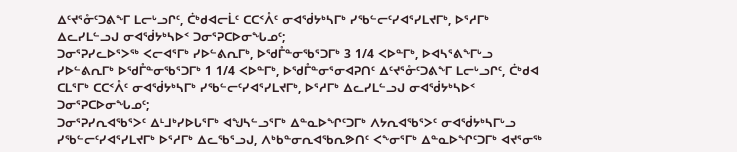ᐃᑦᔪᕐᓁᑦᑐᕕᖕᒥ ᒪᓕᒡᓗᒋᑦ, ᑖᒃᑯᐊᓕᒫᑦ ᑕᑕᑉᐰᑦ ᓂᐊᖂᔭᒃᓴᒥᒃ ᓯᖃᓪᓕᑦᓯᐊᕐᓯᒪᔪᒥᒃ, ᐅᕐᓱᒥᒃ ᐃᓚᓯᒪᓪᓗᒍ ᓂᐊᖂᔭᒃᓴᐅᑉ ᑐᓂᕐᕈᑕᐅᓂᖓᓄᑦ;
ᑐᓂᕐᕈᓯᓚᐅᕐᐳᖅ ᐸᓕᐊᕐᒥᒃ ᓯᐅᓪᕕᕆᒥᒃ, ᐅᖁᒤᓐᓂᖃᕐᑐᒥᒃ 3 1/4 ᐸᐅᓐᒥᒃ, ᐅᐊᓴᕐᕕᖕᒥᒡᓗ ᓯᐅᓪᕕᕆᒥᒃ ᐅᖁᒤᓐᓂᖃᕐᑐᒥᒃ 1 1/4 ᐸᐅᓐᒥᒃ, ᐅᖁᒤᓐᓂᕐᓂᐊᕈᑎᑦ ᐃᑦᔪᕐᓁᑦᑐᕕᖕᒥ ᒪᓕᒡᓗᒋᑦ, ᑖᒃᑯᐊ ᑕᒪᕐᒥᒃ ᑕᑕᑉᐰᑦ ᓂᐊᖂᔭᒃᓴᒥᒃ ᓯᖃᓪᓕᑦᓯᐊᕐᓯᒪᔪᒥᒃ, ᐅᕐᓱᒥᒃ ᐃᓚᓯᒪᓪᓗᒍ ᓂᐊᖂᔭᒃᓴᐅᑉ ᑐᓂᕐᕈᑕᐅᓂᖓᓄᑦ;
ᑐᓂᕐᕈᓯᕆᐊᖃᕐᐳᑦ ᐃᒻᒧᒃᓯᐅᒐᕐᒥᒃ ᐊᖑᓴᓪᓗᕐᒥᒃ ᐃᓐᓇᐅᖏᑦᑐᒥᒃ ᐱᔭᕆᐊᖃᕐᐳᑦ ᓂᐊᖂᔭᒃᓴᒥᒡᓗ ᓯᖃᓪᓕᑦᓯᐊᕐᓯᒪᔪᒥᒃ ᐅᕐᓱᒥᒃ ᐃᓚᖃᕐᓗᒍ, ᐱᒃᑲᓐᓂᕆᐊᖃᕆᕗᑎᑦ ᐸᖕᓂᕐᒥᒃ ᐃᓐᓇᐅᖏᑦᑐᒥᒃ ᐊᔪᕐᓂᖅ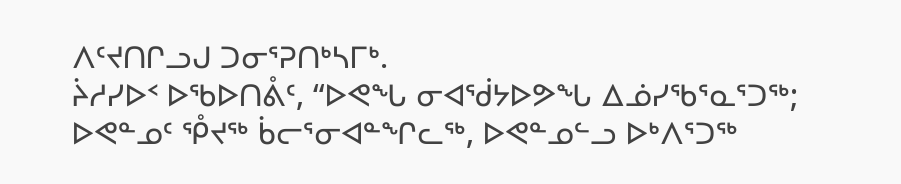ᐱᑦᔪᑎᒋᓗᒍ ᑐᓂᕐᕈᑎᒃᓴᒥᒃ.
ᔩᓱᓯᐅᑉ ᐅᖃᐅᑎᕔᑦ, “ᐅᕙᖓ ᓂᐊᖂᔭᐅᕗᖓ ᐃᓅᓯᖃᕐᓇᕐᑐᖅ; ᐅᕙᓐᓄᑦ ᕾᔪᖅ ᑳᓕᕐᓂᐊᓐᖏᓚᖅ, ᐅᕙᓐᓄᓪᓗ ᐅᒃᐱᕐᑐᖅ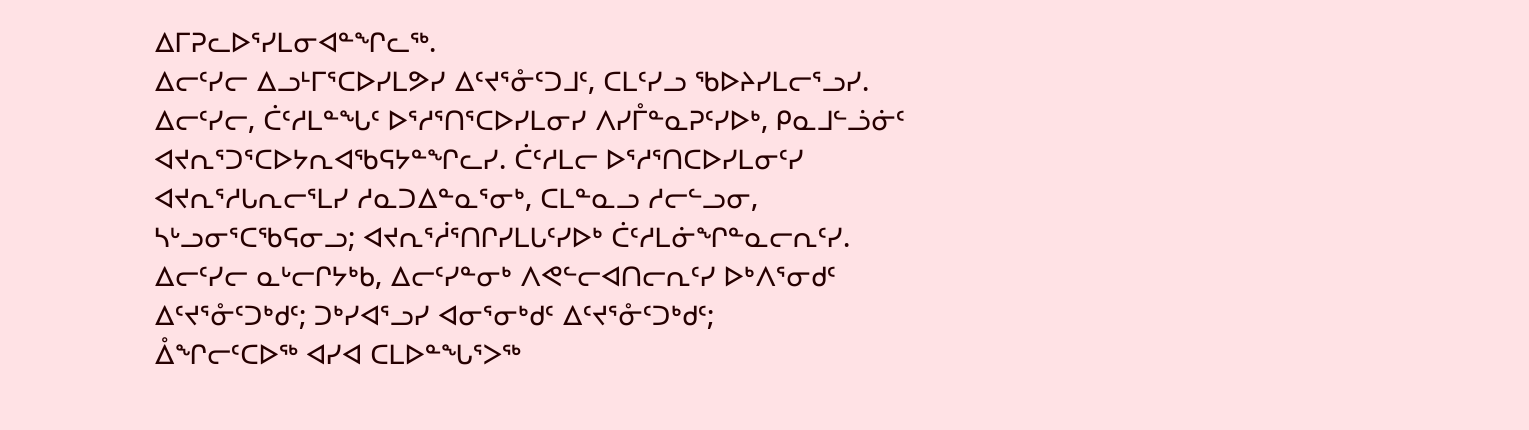ᐃᒥᕈᓚᐅᕐᓯᒪᓂᐊᓐᖏᓚᖅ.
ᐃᓕᑦᓯᓕ ᐃᓗᒻᒥᕐᑕᐅᓯᒪᕗᓯ ᐃᑦᔪᕐᓁᑦᑐᒧᑦ, ᑕᒪᑦᓯᓗ ᖃᐅᔨᓯᒪᓕᕐᓗᓯ.
ᐃᓕᑦᓯᓕ, ᑖᑦᓱᒪᓐᖓᑦ ᐅᕐᓱᕐᑎᕐᑕᐅᓯᒪᓂᓯ ᐱᓯᒤᓐᓇᕈᑦᓯᐅᒃ, ᑭᓇᒧᓪᓘᓃᑦ ᐊᔪᕆᕐᑐᕐᑕᐅᔭᕆᐊᖃᕋᔭᓐᖏᓚᓯ. ᑖᑦᓱᒪᓕ ᐅᕐᓱᕐᑎᑕᐅᓯᒪᓂᑦᓯ ᐊᔪᕆᕐᓱᒐᕆᓕᕐᒪᓯ ᓱᓇᑐᐃᓐᓇᕐᓂᒃ, ᑕᒪᓐᓇᓗ ᓱᓕᓪᓗᓂ, ᓴᒡᓗᓂᕐᑕᖃᕋᓂᓗ; ᐊᔪᕆᕐᓲᕐᑎᒋᓯᒪᒐᑦᓯᐅᒃ ᑖᑦᓱᒪᓃᖏᓐᓇᓕᕆᑦᓯ.
ᐃᓕᑦᓯᓕ ᓇᒡᓕᒋᔭᒃᑲ, ᐃᓕᑦᓯᓐᓂᒃ ᐱᕙᓪᓕᐊᑎᓕᕆᑦᓯ ᐅᒃᐱᕐᓂᑯᑦ ᐃᑦᔪᕐᓁᑦᑐᒃᑯᑦ; ᑐᒃᓯᐊᕐᓗᓯ ᐊᓂᕐᓂᒃᑯᑦ ᐃᑦᔪᕐᓁᑦᑐᒃᑯᑦ;
ᐂᖏᓕᑦᑕᐅᖅ ᐊᓯᐊ ᑕᒪᐅᓐᖓᕐᐳᖅ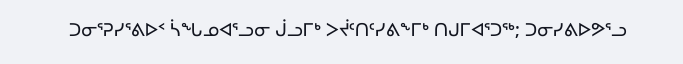ᑐᓂᕐᕈᓯᕐᕕᐅᑉ ᓵᖓᓄᐊᕐᓗᓂ ᒎᓗᒥᒃ ᐳᔫᑦᑎᑦᓯᕕᖕᒥᒃ ᑎᒍᒥᐊᕐᑐᖅ; ᑐᓂᓯᕕᐅᕗᕐᓗ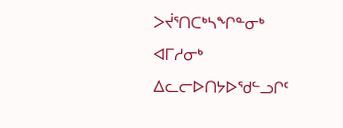ᐳᔫᕐᑎᑕᒃᓴᖏᓐᓂᒃ ᐊᒥᓱᓂᒃ ᐃᓚᓕᐅᑎᔭᐅᖁᓪᓗᒋᑦ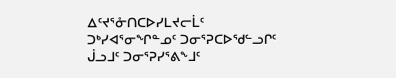ᐃᑦᔪᕐᓁᑎᑕᐅᓯᒪᔪᓕᒫᑦ ᑐᒃᓯᐊᕐᓂᖏᓐᓄᑦ ᑐᓂᕐᕈᑕᐅᖁᓪᓗᒋᑦ ᒎᓗᒧᑦ ᑐᓂᕐᕈᓯᕐᕕᖕᒧᑦ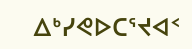ᐃᒃᓯᕙᐅᑕᕐᔪᐊᑉ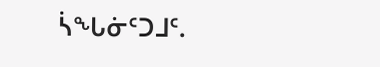ᓵᖓᓃᑦᑐᒧᑦ.